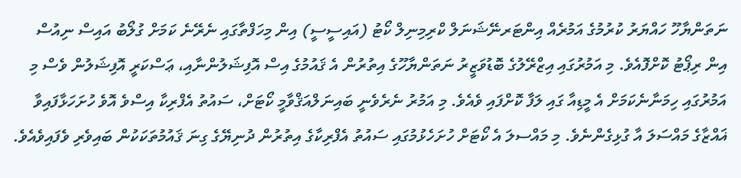ނަތަންޔާހޫ ހައްޔަރު ކުރުމުގެ އަމުރެއް އިންޓަރނޭޝަނަލް ކްރިމިނިލް ކޯޓު (އައިސީސީ) އިން މިހަފްތާގައި ނެރޭނެ ކަމަށް ގުލޯބު އައިސް ނިއުސް އިން ރިޕޯޓު ކޮށްފޮއެވެ. މި އަމުރުގައި އިޒްރޭލުގެ ބޮޑުވަޒީރު ނަތަންޔާހޫގެ އިތުރުން އެ ޤައުމުގެ އިސް އޮފިޝަލުންނާއި، ޢަސްކަރީ އޮފިޝަލުން ވެސް މި އަމުރުގައި ހިމަނާނެކަމަށް އެ މީޑިއާ ގައި ލަފާ ކޮށްފައި ވެއެވެ. މި އަމުރު ނެރެވެނީ ބައިނަލްއަޤްވާމީ ކޯޓަށް، ސައުތު އެފްރިކާ އިސްވެ އޮވެ ހުށަހަޅާފައިވާ ޣައްޒާގެ މައްސަލަ އާ ގުޅިގެންނެވެ. މި މައްސލަ އެ ކޯޓަށް ހުށަހެޅުމުގައި ސައުތު އެފްރިކާގެ އިތުރުން ދުނިޔޭގެ ގިނަ ޤައުމުތަކަކުން ބައިވެރި ވެފައިވެއެވެ.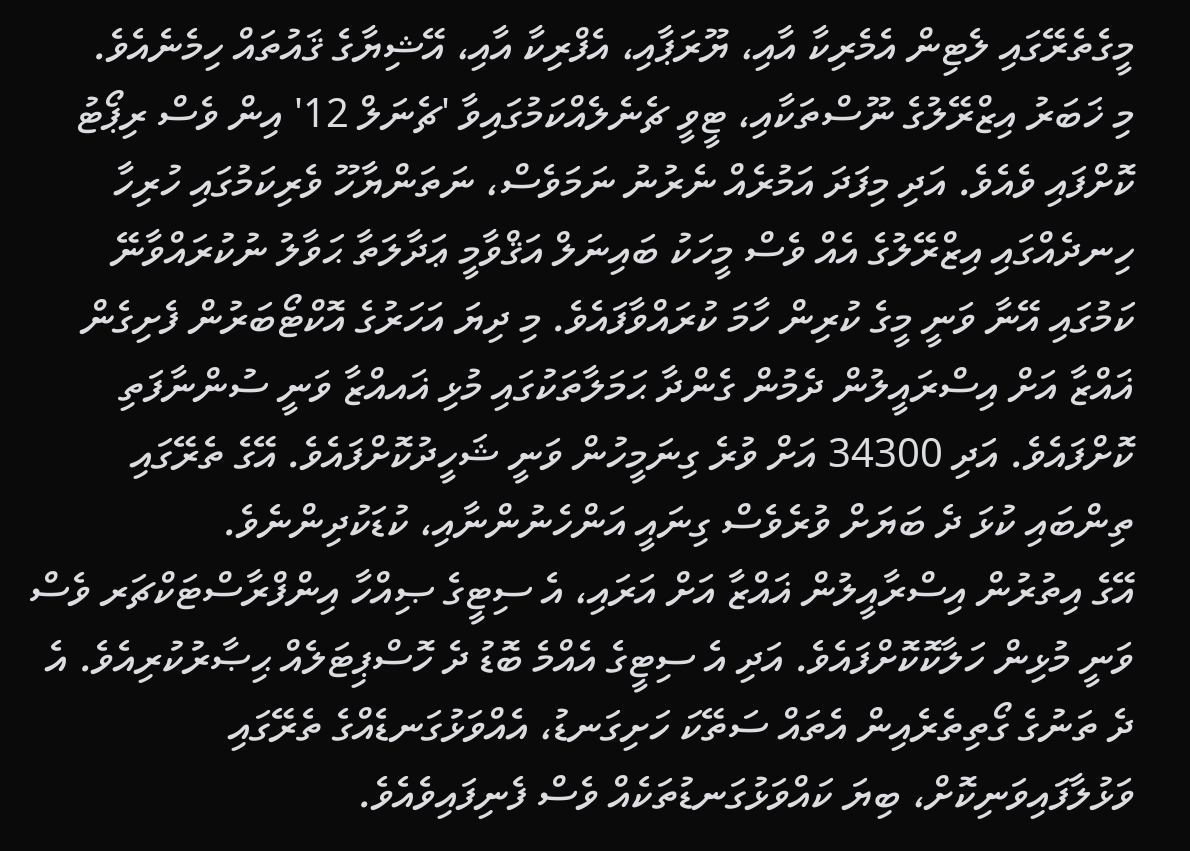މީގެތެރޭގައި ލެޓިން އެމެރިކާ އާއި، ޔޫރަޕާއި، އެފްރިކާ އާއި، އޭޝިޔާގެ ޤައުތައް ހިމެނެއެވެ.
މި ޚަބަރު އިޒްރޭލުގެ ނޫސްތަކާއި، ޓީވީ ޗެނެލެއްކަމުގައިވާ 'ޗެނަލް 12' އިން ވެސް ރިޕޯޓު ކޮށްފައި ވެއެވެ. އަދި މިފަދަ އަމުރެއް ނެރުނު ނަމަވެސް، ނަތަންޔާހޫ ވެރިކަމުގައި ހުރިހާ ހިނދެއްގައި އިޒްރޭލުގެ އެއް ވެސް މީހަކު ބައިނަލް އަޤްވާމީ ޢަދާލަތާ ޙަވާލު ނުކުރައްވާނޭ ކަމުގައި އޭނާ ވަނީ މީގެ ކުރިން ހާމަ ކުރައްވާފައެވެ. މި ދިޔަ އަހަރުގެ އޮކްޓޯބަރުން ފެށިގެން ޣައްޒާ އަށް އިސްރައީލުން ދެމުން ގެންދާ ޙަމަލާތަކުގައި މުޅި ޣައއްޒާ ވަނީ ސުންނާފަތި ކޮށްފައެވެ. އަދި 34300 އަށް ވުރެ ގިނަމީހުން ވަނީ ޝަހީދުކޮށްފައެވެ. އޭގެ ތެރޭގައި ތިންބައި ކުޅަ ދެ ބަޔަށް ވުރެވެސް ގިނައީ އަންހެނުންނާއި، ކުޑަކުދިންނެވެ.
އޭގެ އިތުރުން އިސްރާއީލުން ޣައްޒާ އަށް އަރައި، އެ ސިޓީގެ ޞިއްހާ އިންފްރާސްޓަކްޗަރ ވެސް ވަނީ މުޅިން ހަލާކޮކޮށްފައެވެ. އަދި އެ ސިޓީގެ އެއްމެ ބޮޑު ދެ ހޮސްޕިޓަލެއް ޙިޞާރުކުރިއެވެ. އެ ދެ ތަނުގެ ގޯތިތެރެއިން އެތައް ސަތޭކަ ހަށިގަނޑު، އެއްވަޅުގަނޑެއްގެ ތެރޭގައި ވަޅުލާފައިވަނިކޮށް، ބިޔަ ކައްވަޅުގަނޑުތަކެއް ވެސް ފެނިފައިވެއެވެ.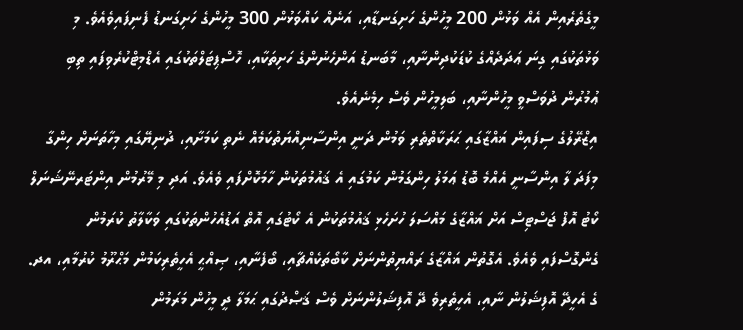މީގެތެރެއިން އެއް ވަޅުން 200 މީހުންގެ ހަށިގަނޑާއި، އަނެއް ކައްވަޅުން 300 މީހުންގެ ހަށިގަނޑު ފެނިފައިވެއެވެ. މި ވަޅުތަކުގައި ގިނަ ޢަދަދެއްގެ ކުޑަކުދިންނާއި، މާބަނޑު އަންހެނުންގެ ހަށިތަކާއި، ހޮސްޕިޓަލްތަކުގައި އެޑްމިޓްކުރެވިފައި ތިބި ޢުމުރުން ދުވަސްވީ މީހުންނާއި، ބަލިމީހުން ވެސް ހިމެނެއެވެ.
އިޒްރޭލުގެ ސިފައިން ޣައްޒާގައި ޙަރަކާތްތެރި ވަމުން ދަނީ އިންސާނިއްޔަތުކަމެއް ނެތި ކަމަށާއި، ދުނިޔޭގައި މިހާތަނަށް ހިންގާ މިފަދަ ލާ އިންސާނީ އެއްމެ ބޮޑު ޢަމަލު ހިންގަމުން ކަމުގައި އެ ޤައުމުތަކުން ހާމަކޮށްފައި ވެއެވެ. އަދި މި މޭރުމުން އިންޓަރނޭޝަނަލް ކޯޓު އޮފް ޖަސްޓިސް އަށް ޣައްޒާގެ މައްސަލަ ހުށަހެޅި ޤައުމުތަކުން އެ ކޯޓުގައި އޮތް އަޑުއެހުންތަކުގައި ވަކާލާތު ކުރަމުން ގެންގޮސްފައި ވެއެވެ. އެގޮތުން ޣައްޒާގެ ރައްޔިތުންނަށް ކާބޯތަކެއްޗާއި، ބޯފެނާއި، ޞިއްޙީ އެހީތެރިކަމުން މަޙްރޫމު ކުރުމާއި، އދ. ގެ އެހީދޭ އޮފިޝަލުން ނާއި، އެހީތެރިވެ ދޭ އޮފިޝަލުންނަށް ވެސް ޤަޞްދުގައި ޙަމަލާ ދީ މީހުން މަރަމުން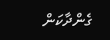ގެންދާކަން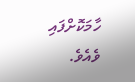ހާމަކޮށްފައި ވެއެވެ.